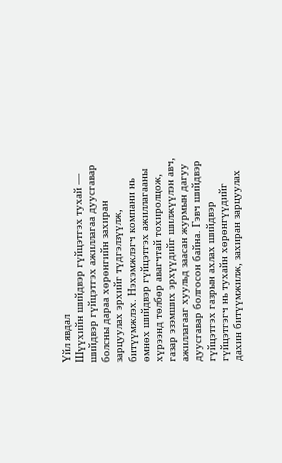Үйл явдал
Шүүхийн шийдвэр гүйцэтгэх тухай — шийдвэр гүйцэтгэх ажиллагаа дуусгавар болсны дараа хөрөнгийн захиран зарцуулах эрхийг түдгэлзүүлж, битүүмжлэх. Нэхэмжлэгч компани нь өмнөх шийдвэр гүйцэтгэх ажиллагааны хүрээнд төлбөр авагчтай тохиролцож, газар эзэмших эрхүүдийг шилжүүлэн авч, ажиллагааг хуульд заасан журмын дагуу дуусгавар болгосон байна. Гэвч шийдвэр гүйцэтгэх газрын ахлах шийдвэр гүйцэтгэгч нь тухайн хөрөнгүүдийг дахин битүүмжилж, захиран зарцуулах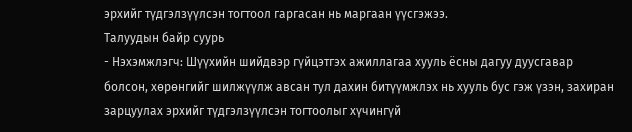эрхийг түдгэлзүүлсэн тогтоол гаргасан нь маргаан үүсгэжээ.
Талуудын байр суурь
- Нэхэмжлэгч: Шүүхийн шийдвэр гүйцэтгэх ажиллагаа хууль ёсны дагуу дуусгавар болсон, хөрөнгийг шилжүүлж авсан тул дахин битүүмжлэх нь хууль бус гэж үзэн, захиран зарцуулах эрхийг түдгэлзүүлсэн тогтоолыг хүчингүй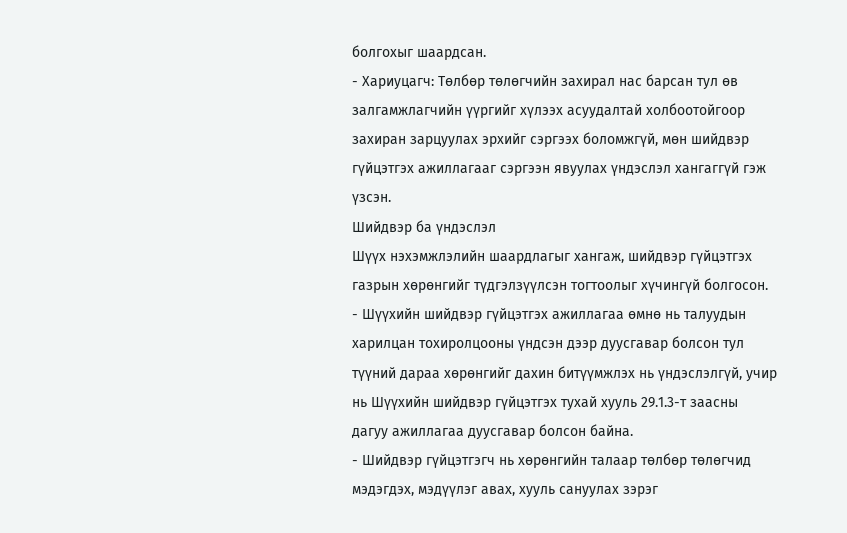болгохыг шаардсан.
- Хариуцагч: Төлбөр төлөгчийн захирал нас барсан тул өв залгамжлагчийн үүргийг хүлээх асуудалтай холбоотойгоор захиран зарцуулах эрхийг сэргээх боломжгүй, мөн шийдвэр гүйцэтгэх ажиллагааг сэргээн явуулах үндэслэл хангаггүй гэж үзсэн.
Шийдвэр ба үндэслэл
Шүүх нэхэмжлэлийн шаардлагыг хангаж, шийдвэр гүйцэтгэх газрын хөрөнгийг түдгэлзүүлсэн тогтоолыг хүчингүй болгосон.
- Шүүхийн шийдвэр гүйцэтгэх ажиллагаа өмнө нь талуудын харилцан тохиролцооны үндсэн дээр дуусгавар болсон тул түүний дараа хөрөнгийг дахин битүүмжлэх нь үндэслэлгүй, учир нь Шүүхийн шийдвэр гүйцэтгэх тухай хууль 29.1.3-т заасны дагуу ажиллагаа дуусгавар болсон байна.
- Шийдвэр гүйцэтгэгч нь хөрөнгийн талаар төлбөр төлөгчид мэдэгдэх, мэдүүлэг авах, хууль сануулах зэрэг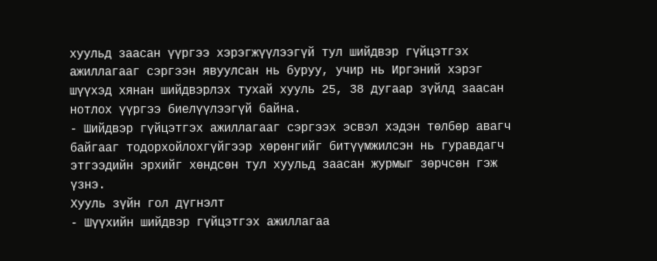хуульд заасан үүргээ хэрэгжүүлээгүй тул шийдвэр гүйцэтгэх ажиллагааг сэргээн явуулсан нь буруу, учир нь Иргэний хэрэг шүүхэд хянан шийдвэрлэх тухай хууль 25, 38 дугаар зүйлд заасан нотлох үүргээ биелүүлээгүй байна.
- Шийдвэр гүйцэтгэх ажиллагааг сэргээх эсвэл хэдэн төлбөр авагч байгааг тодорхойлохгүйгээр хөрөнгийг битүүмжилсэн нь гуравдагч этгээдийн эрхийг хөндсөн тул хуульд заасан журмыг зөрчсөн гэж үзнэ.
Хууль зүйн гол дүгнэлт
- Шүүхийн шийдвэр гүйцэтгэх ажиллагаа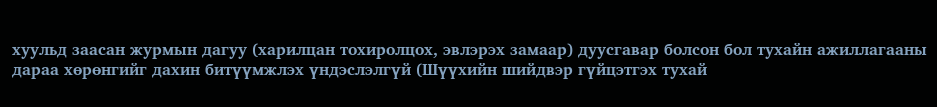хуульд заасан журмын дагуу (харилцан тохиролцох, эвлэрэх замаар) дуусгавар болсон бол тухайн ажиллагааны дараа хөрөнгийг дахин битүүмжлэх үндэслэлгүй (Шүүхийн шийдвэр гүйцэтгэх тухай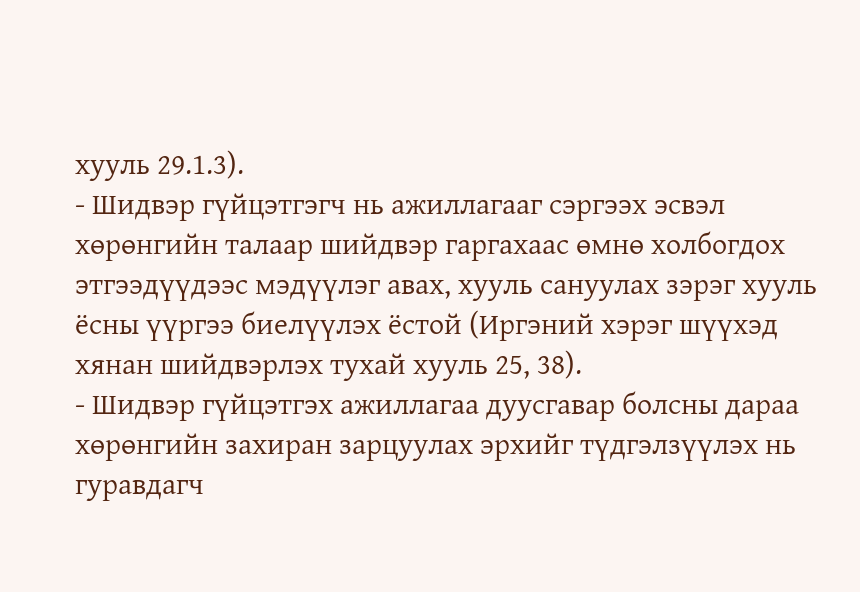хууль 29.1.3).
- Шидвэр гүйцэтгэгч нь ажиллагааг сэргээх эсвэл хөрөнгийн талаар шийдвэр гаргахаас өмнө холбогдох этгээдүүдээс мэдүүлэг авах, хууль сануулах зэрэг хууль ёсны үүргээ биелүүлэх ёстой (Иргэний хэрэг шүүхэд хянан шийдвэрлэх тухай хууль 25, 38).
- Шидвэр гүйцэтгэх ажиллагаа дуусгавар болсны дараа хөрөнгийн захиран зарцуулах эрхийг түдгэлзүүлэх нь гуравдагч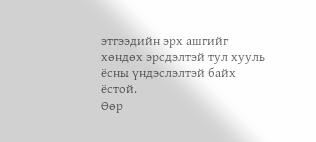этгээдийн эрх ашгийг хөндөх эрсдэлтэй тул хууль ёсны үндэслэлтэй байх ёстой.
Өөр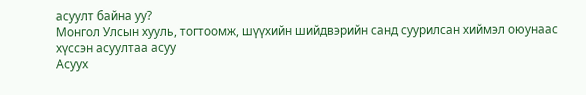асуулт байна уу?
Монгол Улсын хууль, тогтоомж, шүүхийн шийдвэрийн санд суурилсан хиймэл оюунаас хүссэн асуултаа асуу
Асуух